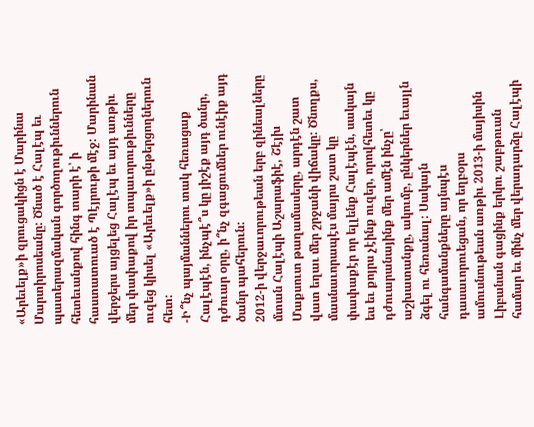«Արեւելք»ի զրուցակիցն է Մարինա Մարտիրոսեանը: Ծնած է Հալէպ եւ պատերազմական գործողութիւններուն հետեւանքով հինգ տարի է՝ ի հաստատուած է Պէյրութի մէջ: Մարինան վերջերս այցելեց Հալէպ եւ այդ առթիւ մեր փափաքով իր տպաւորութիւնները ուզեց կիսել «Արեւելք»ի ընթերցողներուն հետ:
-Ի՞նչ պայմաններու տակ հեռացաք Հալէպէն, ինչպէ՞ս կը յիշէք այդ ծանր, դժուար օրը, ի՞նչ զգացումներ ունէիք այդ ծանր պահերուն:
2012-ի վերջաւորութեան երբ զինեալները մտան Հալէպի Աշարաֆիէ, Շէյխ Մաքսուտ թաղամասերը, արդէն շատ վատ եղաւ մեր շրջանի վիճակը: Ծնողքս, մասնաւորապէս մայրս շատ կը փափաքէր որ ելլենք Հալէպէն, սակայն ես եւ քոյրս չէինք ուզեր, որովհետեւ կը դժուարանայինք մեր ամէն ինչը՝ աշխատանքը, ակումբ, ընկերներ եւայլն ձգել ու հեռանալ: Սակայն հանգամանքները այնպէս դասաւորուեցան, որ եղբօրս ամուսնութեան առթիւ 2013-ի մայիսին Լիբանան գացինք երկու շաբթուան համար եւ մինչ մեր վերադարձը Հալէպի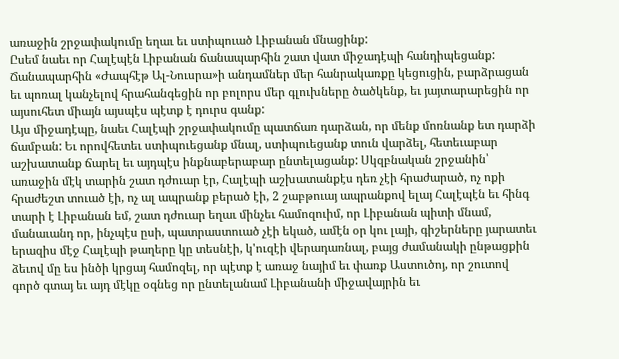առաջին շրջափակումը եղաւ եւ ստիպուած Լիբանան մնացինք:
Ըսեմ նաեւ որ Հալէպէն Լիբանան ճանապարհին շատ վատ միջադէպի հանդիպեցանք: Ճանապարհին «Ժապհէթ Ալ-Նուսրա»ի անդամներ մեր հանրակառքը կեցուցին, բարձրացան եւ պոռալ կանչելով հրահանգեցին որ բոլորս մեր գլուխները ծածկենք, եւ յայտարարեցին որ այսուհետ միայն այսպէս պէտք է դուրս գանք:
Այս միջադէպը, նաեւ Հալէպի շրջափակումը պատճառ դարձան, որ մենք մոռնանք ետ դարձի ճամբան: Եւ որովհետեւ ստիպուեցանք մնալ, ստիպուեցանք տուն վարձել, հետեւաբար աշխատանք ճարել եւ այդպէս ինքնաբերաբար ընտելացանք: Սկզբնական շրջանին՝ առաջին մէկ տարին շատ դժուար էր, Հալէպի աշխատանքէս դեռ չէի հրաժարած, ոչ ոքի հրաժեշտ տուած էի, ոչ ալ ապրանք բերած էի, 2 շաբթուայ ապրանքով ելայ Հալէպէն եւ հինգ տարի է Լիբանան եմ, շատ դժուար եղաւ մինչեւ համոզուիմ, որ Լիբանան պիտի մնամ, մանաւանդ որ, ինչպէս ըսի, պատրաստուած չէի եկած, ամէն օր կու լայի, գիշերները յարատեւ երազիս մէջ Հալէպի թաղերը կը տեսնէի, կ'ուզէի վերադառնալ, բայց ժամանակի ընթացքին ձեւով մը ես ինծի կրցայ համոզել, որ պէտք է առաջ նայիմ եւ փառք Աստուծոյ, որ շուտով գործ գտայ եւ այդ մէկը օգնեց որ ընտելանամ Լիբանանի միջավայրին եւ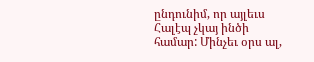ընդունիմ, որ այլեւս Հալէպ չկայ ինծի համար: Մինչեւ օրս ալ,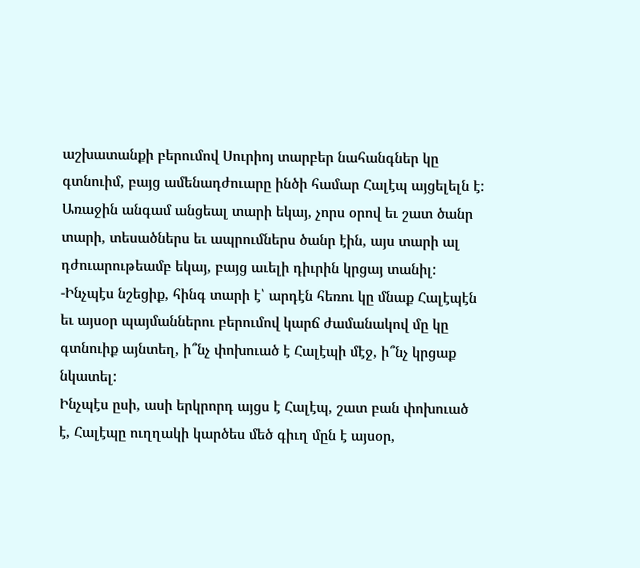աշխատանքի բերումով Սուրիոյ տարբեր նահանգներ կը գտնուիմ, բայց ամենադժուարը ինծի համար Հալէպ այցելելն է: Առաջին անգամ անցեալ տարի եկայ, չորս օրով եւ շատ ծանր տարի, տեսածներս եւ ապրումներս ծանր էին, այս տարի ալ դժուարութեամբ եկայ, բայց աւելի դիւրին կրցայ տանիլ:
-Ինչպէս նշեցիք, հինգ տարի է՝ արդէն հեռու կը մնաք Հալէպէն եւ այսօր պայմաններու բերումով կարճ ժամանակով մը կը գտնուիք այնտեղ, ի՞նչ փոխուած է Հալէպի մէջ, ի՞նչ կրցաք նկատել:
Ինչպէս ըսի, ասի երկրորդ այցս է Հալէպ, շատ բան փոխուած է, Հալէպը ուղղակի կարծես մեծ գիւղ մըն է այսօր,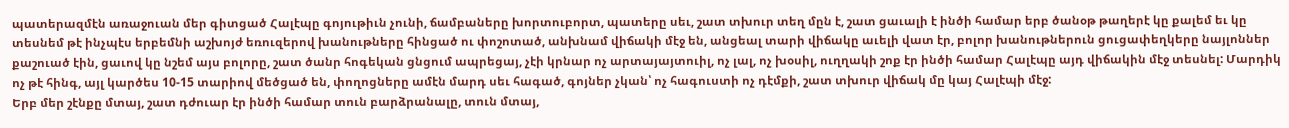պատերազմէն առաջուան մեր գիտցած Հալէպը գոյութիւն չունի, ճամբաները խորտուբորտ, պատերը սեւ, շատ տխուր տեղ մըն է, շատ ցաւալի է ինծի համար երբ ծանօթ թաղերէ կը քալեմ եւ կը տեսնեմ թէ ինչպէս երբեմնի աշխոյժ եռուզերով խանութները հինցած ու փոշոտած, անխնամ վիճակի մէջ են, անցեալ տարի վիճակը աւելի վատ էր, բոլոր խանութներուն ցուցափեղկերը նայլոններ քաշուած էին, ցաւով կը նշեմ այս բոլորը, շատ ծանր հոգեկան ցնցում ապրեցայ, չէի կրնար ոչ արտայայտուիլ, ոչ լալ, ոչ խօսիլ, ուղղակի շոք էր ինծի համար Հալէպը այդ վիճակին մէջ տեսնել: Մարդիկ ոչ թէ հինգ, այլ կարծես 10-15 տարիով մեծցած են, փողոցները ամէն մարդ սեւ հագած, գոյներ չկան՝ ոչ հագուստի ոչ դէմքի, շատ տխուր վիճակ մը կայ Հալէպի մէջ:
Երբ մեր շէնքը մտայ, շատ դժուար էր ինծի համար տուն բարձրանալը, տուն մտայ,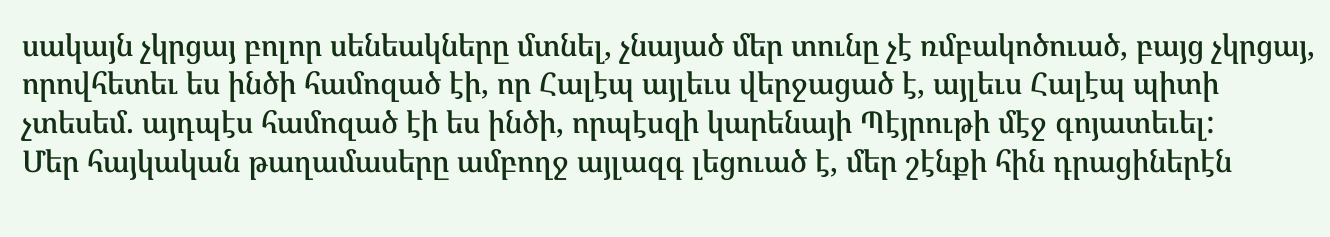սակայն չկրցայ բոլոր սենեակները մտնել, չնայած մեր տունը չէ ռմբակոծուած, բայց չկրցայ, որովհետեւ ես ինծի համոզած էի, որ Հալէպ այլեւս վերջացած է, այլեւս Հալէպ պիտի չտեսեմ. այդպէս համոզած էի ես ինծի, որպէսզի կարենայի Պէյրութի մէջ գոյատեւել:
Մեր հայկական թաղամասերը ամբողջ այլազգ լեցուած է, մեր շէնքի հին դրացիներէն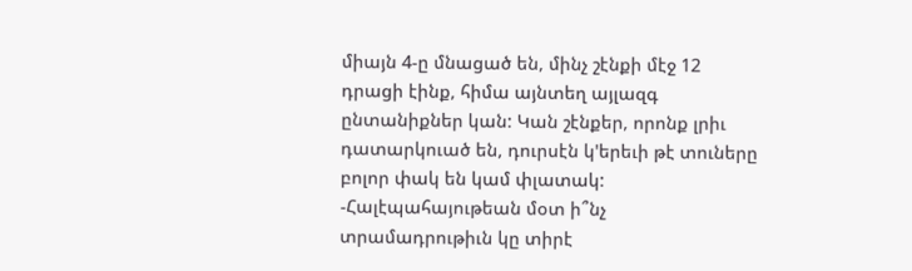միայն 4-ը մնացած են, մինչ շէնքի մէջ 12 դրացի էինք, հիմա այնտեղ այլազգ ընտանիքներ կան: Կան շէնքեր, որոնք լրիւ դատարկուած են, դուրսէն կ'երեւի թէ տուները բոլոր փակ են կամ փլատակ:
-Հալէպահայութեան մօտ ի՞նչ տրամադրութիւն կը տիրէ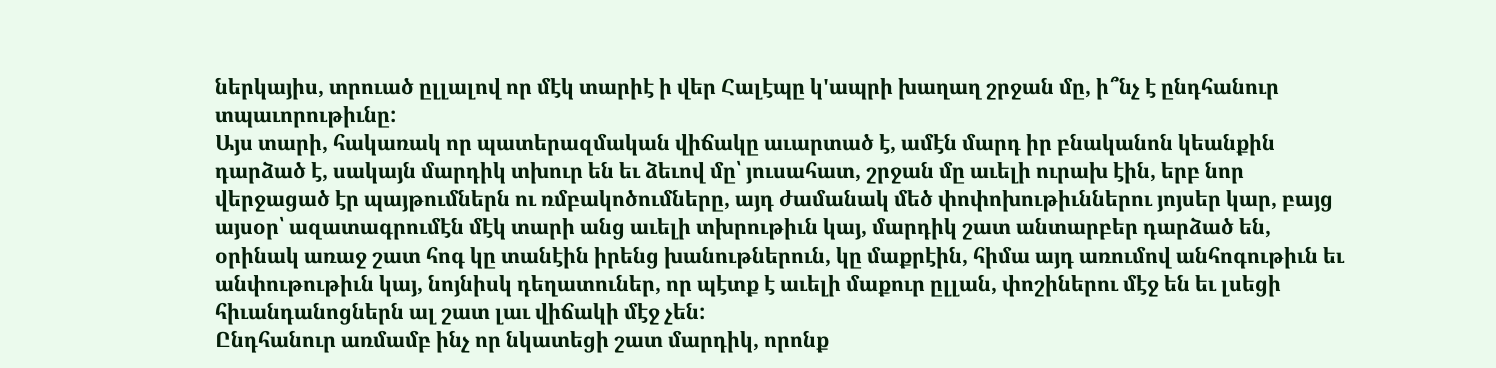ներկայիս, տրուած ըլլալով որ մէկ տարիէ ի վեր Հալէպը կ'ապրի խաղաղ շրջան մը, ի՞նչ է ընդհանուր տպաւորութիւնը:
Այս տարի, հակառակ որ պատերազմական վիճակը աւարտած է, ամէն մարդ իր բնականոն կեանքին դարձած է, սակայն մարդիկ տխուր են եւ ձեւով մը՝ յուսահատ, շրջան մը աւելի ուրախ էին, երբ նոր վերջացած էր պայթումներն ու ռմբակոծումները, այդ ժամանակ մեծ փոփոխութիւններու յոյսեր կար, բայց այսօր՝ ազատագրումէն մէկ տարի անց աւելի տխրութիւն կայ, մարդիկ շատ անտարբեր դարձած են, օրինակ առաջ շատ հոգ կը տանէին իրենց խանութներուն, կը մաքրէին, հիմա այդ առումով անհոգութիւն եւ անփութութիւն կայ, նոյնիսկ դեղատուներ, որ պէտք է աւելի մաքուր ըլլան, փոշիներու մէջ են եւ լսեցի հիւանդանոցներն ալ շատ լաւ վիճակի մէջ չեն:
Ընդհանուր առմամբ ինչ որ նկատեցի շատ մարդիկ, որոնք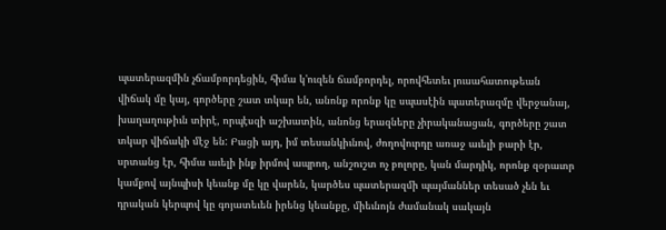պատերազմին չճամբորդեցին, հիմա կ'ուզեն ճամբորդել, որովհետեւ յուսահատութեան վիճակ մը կայ, գործերը շատ տկար են, անոնք որոնք կը սպասէին պատերազմը վերջանայ, խաղաղութիւն տիրէ, որպէսզի աշխատին, անոնց երազները չիրականացան, գործերը շատ տկար վիճակի մէջ են: Բացի այդ, իմ տեսանկիւնով, ժողովուրդը առաջ աւելի բարի էր, սրտանց էր, հիմա աւելի ինք իրմով ապրող, անշուշտ ոչ բոլորը, կան մարդիկ, որոնք զօրաւոր կամքով այնպիսի կեանք մը կը վարեն, կարծես պատերազմի պայմաններ տեսած չեն եւ դրական կերպով կը գոյատեւեն իրենց կեանքը, միեւնոյն ժամանակ սակայն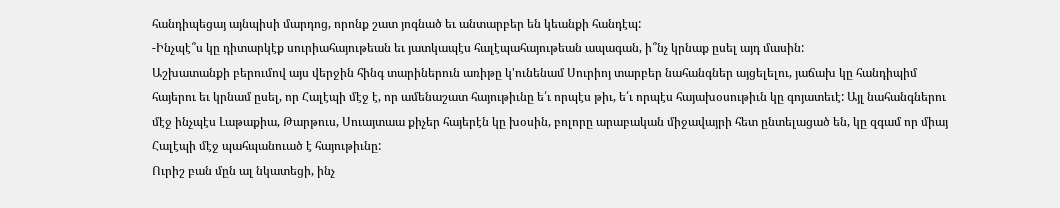հանդիպեցայ այնպիսի մարդոց, որոնք շատ յոգնած եւ անտարբեր են կեանքի հանդէպ:
-Ինչպէ՞ս կը դիտարկէք սուրիահայութեան եւ յատկապէս հալէպահայութեան ապագան, ի՞նչ կրնաք ըսել այդ մասին:
Աշխատանքի բերումով այս վերջին հինգ տարիներուն առիթը կ'ունենամ Սուրիոյ տարբեր նահանգներ այցելելու, յաճախ կը հանդիպիմ հայերու եւ կրնամ ըսել, որ Հալէպի մէջ է, որ ամենաշատ հայութիւնը ե՛ւ որպէս թիւ, ե՛ւ որպէս հայախօսութիւն կը գոյատեւէ: Այլ նահանգներու մէջ ինչպէս Լաթաքիա, Թարթուս, Սուայտաա քիչեր հայերէն կը խօսին, բոլորը արաբական միջավայրի հետ ընտելացած են, կը զգամ որ միայ Հալէպի մէջ պահպանուած է հայութիւնը:
Ուրիշ բան մըն ալ նկատեցի, ինչ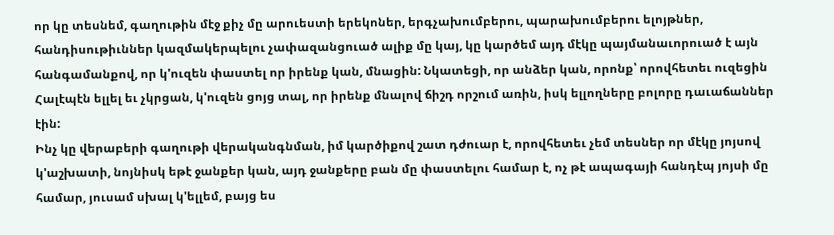որ կը տեսնեմ, գաղութին մէջ քիչ մը արուեստի երեկոներ, երգչախումբերու, պարախումբերու ելոյթներ, հանդիսութիւններ կազմակերպելու չափազանցուած ալիք մը կայ, կը կարծեմ այդ մէկը պայմանաւորուած է այն հանգամանքով, որ կ'ուզեն փաստել որ իրենք կան, մնացին: Նկատեցի, որ անձեր կան, որոնք՝ որովհետեւ ուզեցին Հալէպէն ելլել եւ չկրցան, կ'ուզեն ցոյց տալ, որ իրենք մնալով ճիշդ որշում առին, իսկ ելլողները բոլորը դաւաճաններ էին:
Ինչ կը վերաբերի գաղութի վերականգնման, իմ կարծիքով շատ դժուար է, որովհետեւ չեմ տեսներ որ մէկը յոյսով կ'աշխատի, նոյնիսկ եթէ ջանքեր կան, այդ ջանքերը բան մը փաստելու համար է, ոչ թէ ապագայի հանդէպ յոյսի մը համար, յուսամ սխալ կ'ելլեմ, բայց ես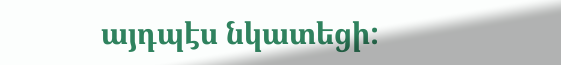այդպէս նկատեցի: